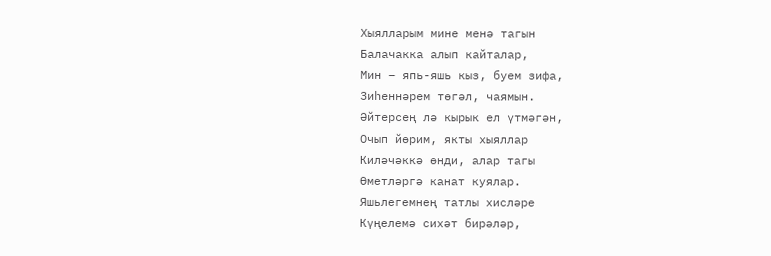Хыялларым мине менә тагын
Балачакка алып кайталар,
Мин – япь-яшь кыз, буем зифа,
Зиһеннәрем төгәл, чаямын.
Әйтерсең лә кырык ел үтмәгән,
Очып йөрим, якты хыяллар
Киләчәккә өнди, алар тагы
Өметләргә канат куялар.
Яшьлегемнең татлы хисләре
Күңелемә сихәт бирәләр,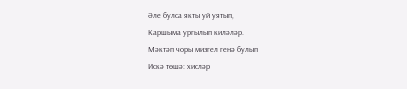Әле булса якты уй уятып,
Каршыма ургылып киләләр.
Мәктәп чоры мизгел генә булып
Искә төшә: хисләр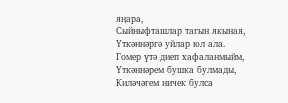яңара,
Сыйныфташлар тагын якыная,
Үткәннәргә уйлар юл ала.
Гомер үтә диеп хафаланмыйм,
Үткәннәрем бушка булмады,
Киләчәгем ничек булса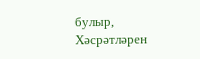булыр,
Хәсрәтләрен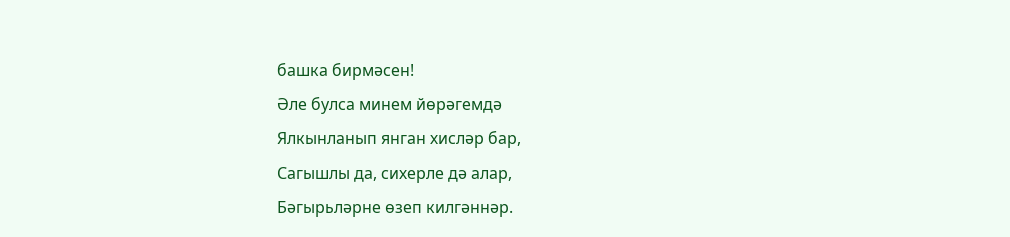башка бирмәсен!
Әле булса минем йөрәгемдә
Ялкынланып янган хисләр бар,
Сагышлы да, сихерле дә алар,
Бәгырьләрне өзеп килгәннәр.